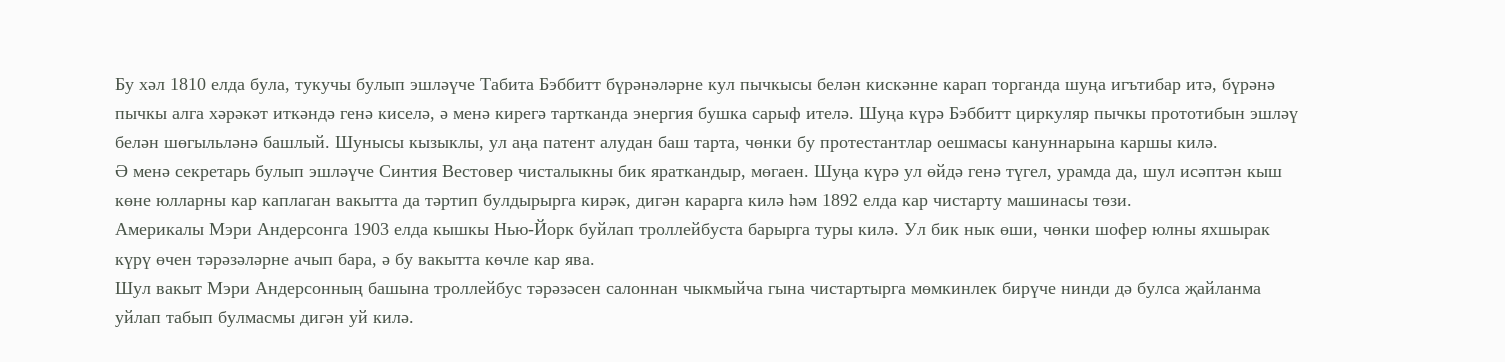Бу хәл 1810 елда була, тукучы булып эшләүче Табита Бэббитт бүрәнәләрне кул пычкысы белән кискәнне карап торганда шуңа игътибар итә, бүрәнә пычкы алга хәрәкәт иткәндә генә киселә, ә менә кирегә тартканда энергия бушка сарыф ителә. Шуңа күрә Бэббитт циркуляр пычкы прототибын эшләү белән шөгыльләнә башлый. Шунысы кызыклы, ул аңа патент алудан баш тарта, чөнки бу протестантлар оешмасы кануннарына каршы килә.
Ә менә секретарь булып эшләүче Синтия Вестовер чисталыкны бик яраткандыр, мөгаен. Шуңа күрә ул өйдә генә түгел, урамда да, шул исәптән кыш көне юлларны кар каплаган вакытта да тәртип булдырырга кирәк, дигән карарга килә һәм 1892 елда кар чистарту машинасы төзи.
Америкалы Мэри Андерсонга 1903 елда кышкы Нью-Йорк буйлап троллейбуста барырга туры килә. Ул бик нык өши, чөнки шофер юлны яхшырак күрү өчен тәрәзәләрне ачып бара, ә бу вакытта көчле кар ява.
Шул вакыт Мэри Андерсонның башына троллейбус тәрәзәсен салоннан чыкмыйча гына чистартырга мөмкинлек бирүче нинди дә булса җайланма уйлап табып булмасмы дигән уй килә.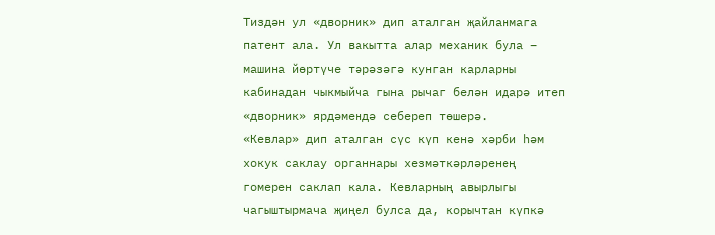Тиздән ул «дворник» дип аталган җайланмага патент ала. Ул вакытта алар механик була – машина йөртүче тәрәзәгә кунган карларны кабинадан чыкмыйча гына рычаг белән идарә итеп «дворник» ярдәмендә себереп төшерә.
«Кевлар» дип аталган сүс күп кенә хәрби һәм хокук саклау органнары хезмәткәрләренең гомерен саклап кала. Кевларның авырлыгы чагыштырмача җиңел булса да, корычтан күпкә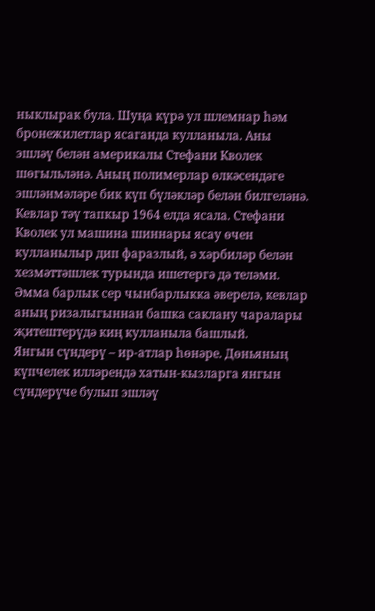ныклырак була. Шуңа күрә ул шлемнар һәм бронежилетлар ясаганда кулланыла. Аны эшләү белән америкалы Стефани Кволек шөгыльләнә. Аның полимерлар өлкәсендәге эшләнмәләре бик күп бүләкләр белән билгеләнә. Кевлар тәү тапкыр 1964 елда ясала. Стефани Кволек ул машина шиннары ясау өчен кулланылыр дип фаразлый, ә хәрбиләр белән хезмәттәшлек турында ишетергә дә теләми. Әмма барлык сер чынбарлыкка әверелә, кевлар аның ризалыгыннан башка саклану чаралары җитештерүдә киң кулланыла башлый.
Янгын сүндерү – ир-атлар һөнәре. Дөньяның күпчелек илләрендә хатын-кызларга янгын сүндерүче булып эшләү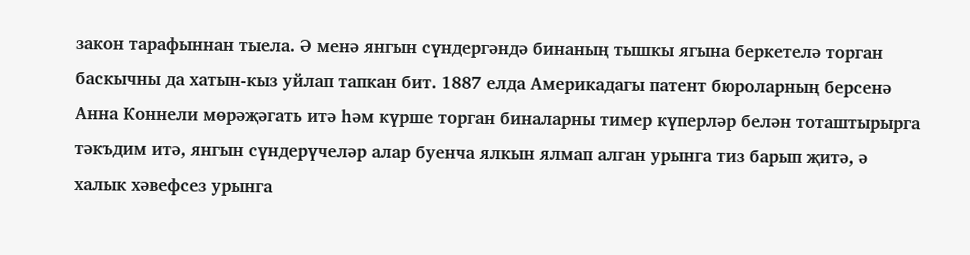закон тарафыннан тыела. Ә менә янгын сүндергәндә бинаның тышкы ягына беркетелә торган баскычны да хатын-кыз уйлап тапкан бит. 1887 елда Америкадагы патент бюроларның берсенә Анна Коннели мөрәҗәгать итә һәм күрше торган биналарны тимер күперләр белән тоташтырырга тәкъдим итә, янгын сүндерүчеләр алар буенча ялкын ялмап алган урынга тиз барып җитә, ә халык хәвефсез урынга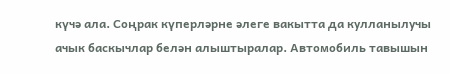күчә ала. Соңрак күперләрне әлеге вакытта да кулланылучы ачык баскычлар белән алыштыралар. Автомобиль тавышын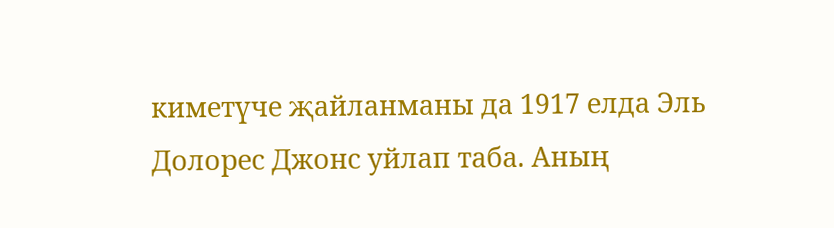киметүче җайланманы да 1917 елда Эль Долорес Джонс уйлап таба. Аның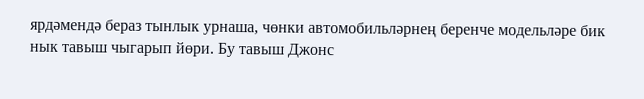ярдәмендә бераз тынлык урнаша, чөнки автомобильләрнең беренче модельләре бик нык тавыш чыгарып йөри. Бу тавыш Джонс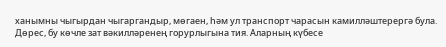ханымны чыгырдан чыгаргандыр, мөгаен, һәм ул транспорт чарасын камилләштерергә була. Дөрес, бу көчле зат вәкилләренең горурлыгына тия. Аларның күбесе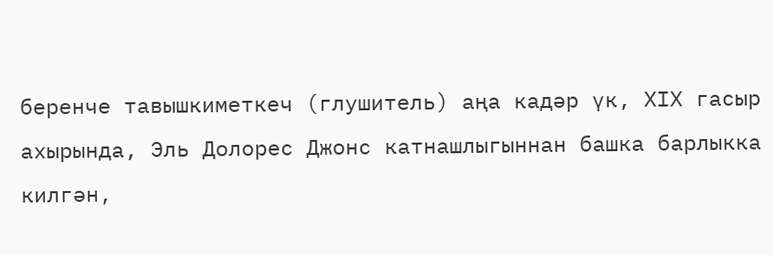беренче тавышкиметкеч (глушитель) аңа кадәр үк, XIX гасыр ахырында, Эль Долорес Джонс катнашлыгыннан башка барлыкка килгән,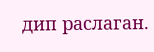дип раслаган.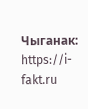Чыганак: https://i-fakt.ru